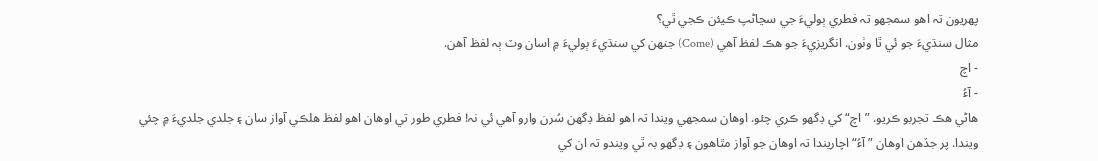پھريون تہ اھو سمجهو تہ فطري ٻوليءَ جي سڃاڻپ ڪيئن ڪجي ٿي؟
مثال سنڌيءَ جو ئي ٿا وٺون. انگريزيءَ جو ھڪ لفظ آھي (Come) جنھن کي سنڌيءَ ٻوليءَ ۾ اسان وٽ ٻہ لفظ آھن.
- اچ
- آءُ
ھاڻي ھڪ تجربو ڪريو. ”اچ“ کي ڊگهو ڪري چئو. اوھان سمجهي ويندا تہ اھو لفظ ڊگهن سُرن وارو آھي ئي نہ! فطري طور تي اوھان اھو لفظ ھلڪي آواز سان ۽ جلدي جلديءَ ۾ چئي ويندا. پر جڏھن اوھان ”آءُ“ اچاريندا تہ اوھان جو آواز مٿاھون ۽ ڊگهو بہ ٿي ويندو تہ ان کي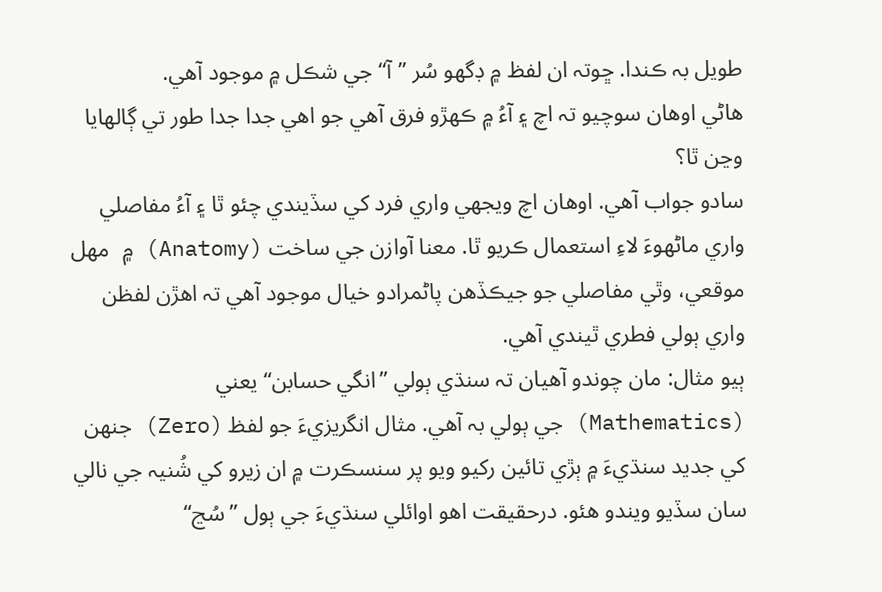طويل بہ ڪندا. ڇوتہ ان لفظ ۾ ڊگهو سُر ”آ“ جي شڪل ۾ موجود آھي.
ھاڻي اوھان سوچيو تہ اچ ۽ آءُ ۾ ڪھڙو فرق آھي جو اھي جدا جدا طور تي ڳالهايا وڃن ٿا؟
سادو جواب آھي. اوھان اچ ويجهي واري فرد کي سڏيندي چئو ٿا ۽ آءُ مفاصلي واري ماڻهوءَ لاءِ استعمال ڪريو ٿا. معنا آوازن جي ساخت (Anatomy) ۾ مھل موقعي، وٿي مفاصلي جو جيڪڏھن پاڻمرادو خيال موجود آھي تہ اھڙن لفظن واري ٻولي فطري ٿيندي آھي.
ٻيو مثال: مان چوندو آھيان تہ سنڌي ٻولي ”انگي حسابن“ يعني (Mathematics) جي ٻولي بہ آھي. مثال انگريزيءَ جو لفظ (Zero) جنھن کي جديد سنڌيءَ ۾ ٻڙي تائين رکيو ويو پر سنسڪرت ۾ ان زيرو کي شُنيہ جي نالي سان سڏيو ويندو ھئو. درحقيقت اھو اوائلي سنڌيءَ جي ٻول ”سُڃ“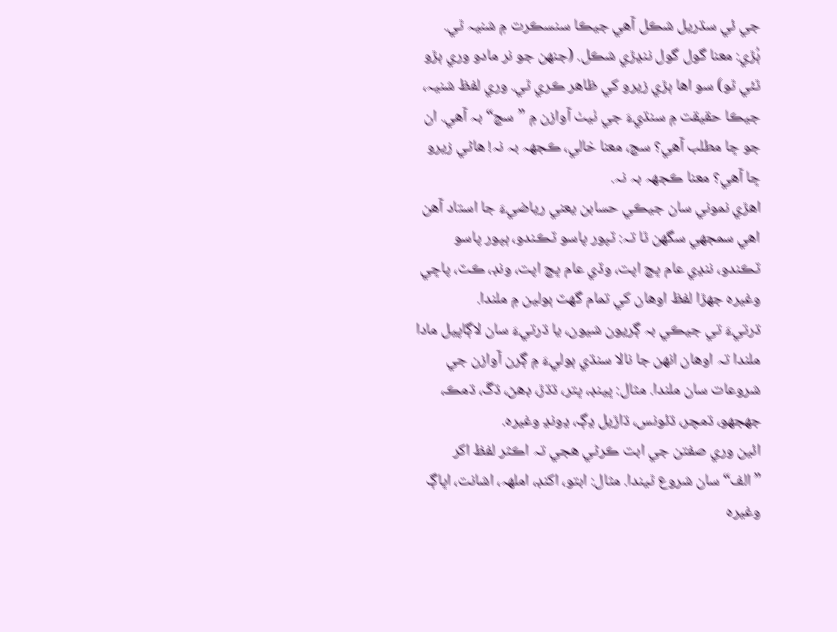جي ئي سڌريل شڪل آھي جيڪا سنسڪرت ۾ شنيہ ٿي.
ٻُڙي: معنا گول گول ننڍڙي شڪل. (جنھن جو نر مادو وري ٻڙو ٿئي ٿو) سو اھا ٻڙي زيرو کي ظاھر ڪري ٿي. وري لفظ شنيہ، جيڪا حقيقت ۾ سنڌيءَ جي ٺيٺ آوازن ۾ ”سڃ“ بہ آھي. ان جو ڇا مطلب آھي؟ سڃ، معنا خالي، ڪجهہ بہ نہ! ھاڻي زيرو ڇا آھي؟ معنا ڪجهہ بہ نہ.
اھڙي نموني سان جيڪي حسابن يعني رياضيءَ جا استاد آھن اھي سمجهي سگهن ٿا تہ: ٽپور پاسو ٽڪندو، ٻپور پاسو ٽڪندو، ننڍي عام ڀڃ اپت، وڏي عام ڀڃ اپت، ونڊ، ڪٽ، پاڇي وغيرہ جھڙا لفظ اوھان کي تمام گهٽ ٻولين ۾ ملندا.
ڌرتيءَ تي جيڪي بہ ڳريون شيون، يا ڌرتيءَ سان لاڳاپيل مادا ملندا تہ اوھان انهن جا نالا سنڌي ٻوليءَ ۾ ڳرن آوازن جي شروعات سان ملندا. مثال: ڀينڊ، ڀتر، ڌڌڙ، ڊھڻ، ڌڱ، ڌمڪ، جهجهو، ڌمچر، ڌئونس، ڌاڙيل ڍڳ، ڍونڍ وغيرہ.
ائين وري صفتن جي ابت ڪرڻي ھجي تہ اڪثر لفظ اکر ”الف“ سان شروع ٿيندا. مثال: ابتو، اکنڊ، املهہ، اشانت، اڀاڳ وغيرہ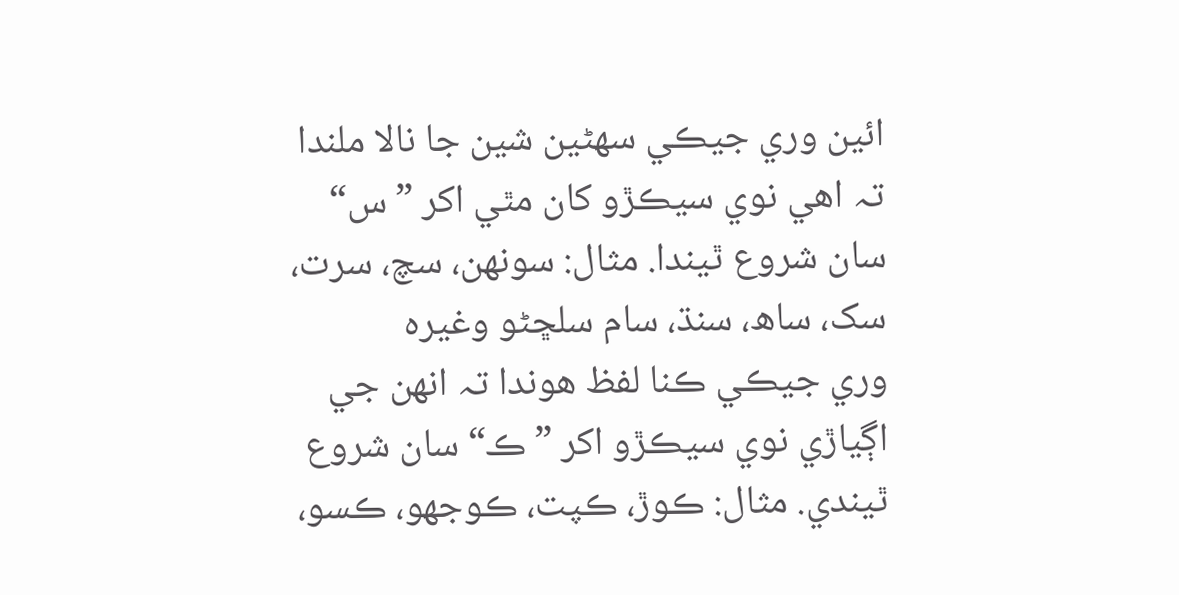ائين وري جيڪي سهڻين شين جا نالا ملندا تہ اھي نوي سيڪڙو کان مٿي اکر ”س“ سان شروع ٿيندا. مثال: سونھن، سچ، سرت، سک، ساھ، سنڌ، سام سلڇڻو وغيرہ
وري جيڪي ڪنا لفظ ھوندا تہ انھن جي اڳياڙي نوي سيڪڙو اکر ”ڪ“ سان شروع ٿيندي. مثال: ڪوڙ، ڪپت، ڪوجهو، ڪسو،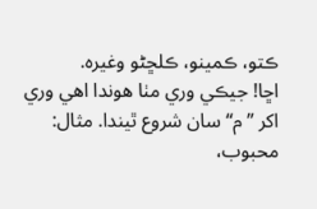ڪتو، ڪمينو، ڪلڇڻو وغيرہ.
اڇا! جيڪي وري مٺا ھوندا اھي وري اکر ”م“ سان شروع ٿيندا. مثال: محبوب،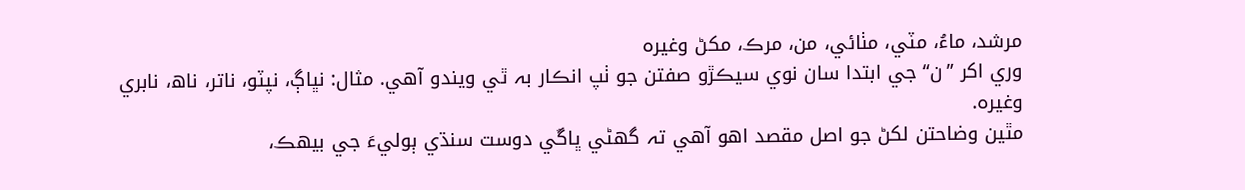مرشد، ماءُ، مٽي، مٺائي، من، مرڪ، مکڻ وغيرہ
وري اکر ”ن“ جي ابتدا سان نوي سيڪڙو صفتن جو ٺپ انڪار بہ ٿي ويندو آھي. مثال: نڀاڳ، نپٽو، ناتر، ناھ، نابري وغيرہ.
مٿين وضاحتن لکڻ جو اصل مقصد اھو آھي تہ گهڻي ڀاڱي دوست سنڌي ٻوليءَ جي بيھڪ،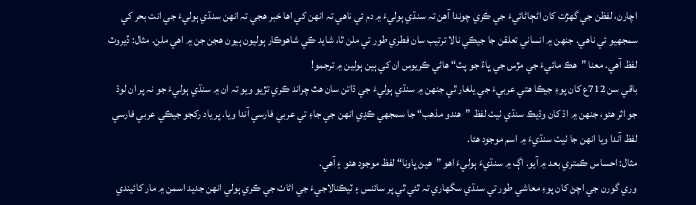اچارن، لفظن جي گهڙت کان اڻڄاڻائيءَ جي ڪري چوندا آھن تہ سنڌي ٻوليءَ ۾ دم ئي ناھي تہ انھن کي اھا خبر ھجي تہ انهن سنڌي ٻوليءَ جي انت بحر کي سمجهيو ئي ناھي. جنھن ۾ انساني تعلقن جا جيڪي نالا ترتيب سان فطري طور تي ملن ٿا، شايد ڪي شاھوڪار ٻوليون ٻيون ھجن جن ۾ اھي ملن. مثال: ڏيروٽ لفظ آھي. معنا ”ھڪ مائيءَ جي مڙس جي ڀاءُ جو پٽ“ ھاڻي ڪريوس ان کي ٻين ٻولين ۾ ترجمو!
باقي سن 712ع کان پوءِ جيڪا ھتي عربيءَ جي يلغار ٿي جنھن ۾ سنڌي ٻوليءَ جي ڌاتن سان ھٿ چراند ڪري تڙيو ويو تہ ان ۾ سنڌي ٻوليءَ جو نہ پر ان لوڌ جو اثر ھئو، جنھن ۾ اڌ کان وڌيڪ سنڌي ٺيٺ لفظ ”ھندو مذھب“ جا سمجهي ڪڍي انھن جي جاءِ تي عربي فارسي آندا ويا. پر ياد رکجو جيڪي عربي فارسي لفظ آندا ويا انھن جا ٺيٺ سنڌيءَ ۾ اسم موجود ھئا.
مثال: احساس ڪمتري بعد ۾ آيو. اڳ ۾ سنڌيءَ ٻوليءَ اھو ”ھيڻ ڀاونا“ لفظ موجود ھئو ۽ آھي.
وري گورن جي اچڻ کان پوءِ معاشي طور تي سنڌي سگهاري تہ ٿئي ٿي پر سائنس ۽ ٽيڪنالاجيءَ جي اڻاٺ جي ڪري ٻولي انھن جديد اسمن ۾ مار کائيندي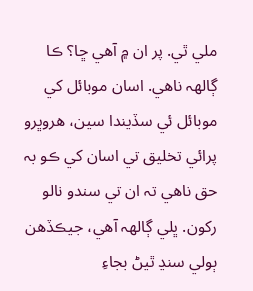ملي ٿي. پر ان ۾ آھي ڇا؟ ڪا ڳالهہ ناھي. اسان موبائل کي موبائل ئي سڏيندا سين، ھروڀرو پرائي تخليق تي اسان کي ڪو بہ حق ناھي تہ ان تي سندو نالو رکون. ڀلي ڳالهہ آھي، جيڪڏھن ٻولي سنڍ ٿيڻ بجاءِ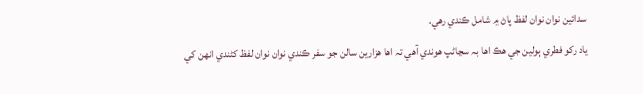سدائين نوان نوان لفظ پاڻ ۾ شامل ڪندي رھي.
ياد رکو فطري ٻولين جي ھڪ اھا بہ سڃاڻپ ھوندي آھي تہ اھا ھزارين سالن جو سفر ڪندي نوان نوان لفظ کڻندي انھن کي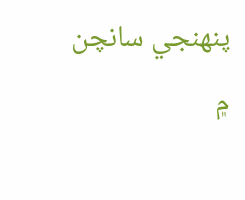پنھنجي سانچن ۾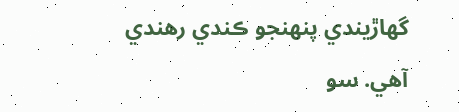گهاڙيندي پنھنجو ڪندي رھندي آھي. سو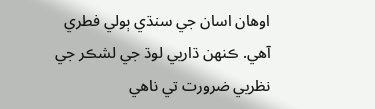اوھان اسان جي سنڌي ٻولي فطري آھي. ڪنھن ڌاريي لوڌ جي لشڪر جي نظريي ضرورت تي ناھي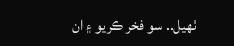ٺھيل.. سو فخر ڪريو ۽ ان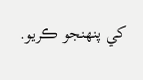کي پنھنجو ڪريو.